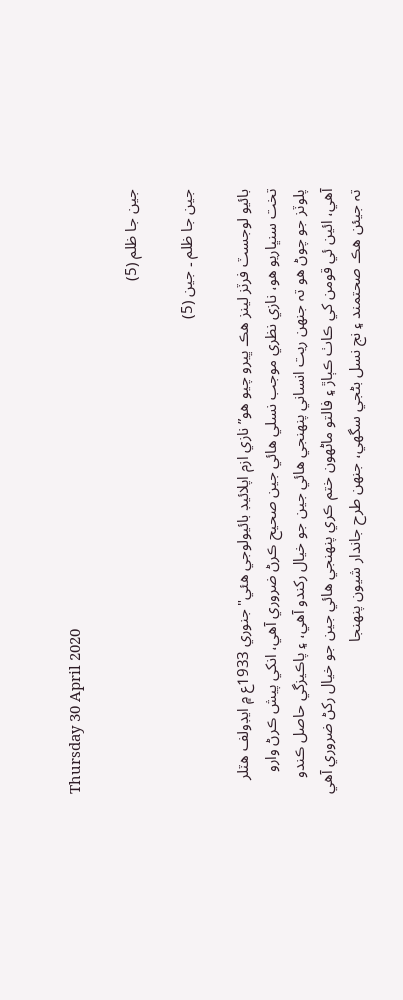Thursday 30 April 2020

جين جا ظلم (5)

جین جا ظلم ۔ جین (5)

بائيو لوجسٽ فرٽز لينز هڪ ڀيرو چيو هو” نازي ازم اپلائيڊ بائيولوجي هئي" جنوري 1933ع ۾ ايڊولف هٽلر تخت سنڀاريو هو، نازي نظري موجب نسلي هائي جين صحيح ڪرڻ ضروري آهي، انکي پيش ڪرڻ وارو پلوٽز جو چوڻ هو تہ جنھن ريت انساني پنهنجي هائي جين جو خيال رکندو آهي، ۽ پاڪيزگي حاصل ڪندو آهي، ائين ئي قومن کي ڪاٺ ڪٻاڙ ۽ فالتو ماڻهون ختم ڪري پنھنجي هائي جين جو خيال رکڻ ضروري آهي تہ جيئن هڪ صحتمند ۽ نج نسل بڻجي سگهي، جنھن طرح جاندار شيون پنھنجا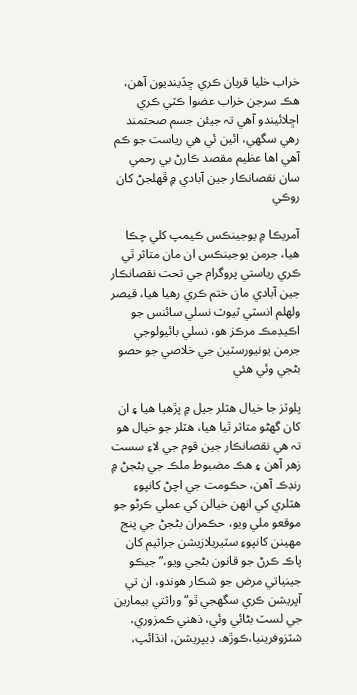خراب خليا قربان ڪري ڇڏينديون آهن، هڪ سرجن خراب عضوا ڪٽي ڪري اڇلائيندو آهي تہ جيئن جسم صحتمند رهي سگھي، ائين ئي هي رياست جو ڪم آهي اها عظيم مقصد ڪارڻ بي رحمي سان نقصانڪار جين آبادي ۾ ڦھلجڻ کان روڪي

آمريڪا ۾ يوجينڪس ڪيمپ کلي چڪا هيا، جرمن يوجينڪس ان مان متاثر ٿي ڪري رياستي پروگرام جي تحت نقصانڪار جين آبادي مان ختم ڪري رهيا هيا، قيصر ولهلم انسٽي ٽيوٽ نسلي سائنس جو اڪيڊمڪ مرڪز هو، نسلي بائيولوجي جرمن يونيورسٽين جي خلاصي جو حصو بڻجي وئي هئي

پلوٽز جا خيال هٽلر جيل ۾ پڙهيا هيا ۽ ان کان گهڻو متاثر ٿيا هيا، هٽلر جو خيال هو تہ ھي نقصانڪار جين قوم جي لاءِ سست زهر آهن ۽ هڪ مضبوط ملڪ جي بڻجڻ ۾ رنڊڪ آهن، حڪومت جي اچڻ کانپوءِ هٽلري کي انھن خيالن کي عملي ڪرڻو جو موقعو ملي ويو، حڪمران بڻجڻ جي پنج مهينن کانپوءِ سٽيريلازيشن جراثيم کان پاڪ ڪرڻ جو قانون بڻجي ويو،”جيڪو جينياتي مرض جو شڪار هوندو، ان تي آپريشن ڪري سگهجي ٿو“ وراثتي بيمارين جي لسٽ بڻائي وئي، ذهني ڪمزوري، شٽزوفرينيا،ڪوڙھ، ڊيپريشن، انڌائپ،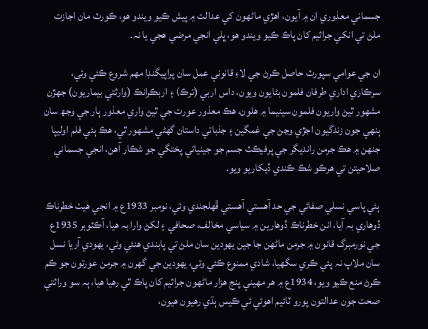جسماني معذوري ان ۾ آيون، اهڙي ماڻهون کي عدالت ۾ پيش ڪيو ويندو هو، ڪورٽ مان اجازت ملڻ تي انکي جراثيم کان پاڪ ڪيو ويندو هو، ڀلي انجي مرضي هجي يا نہ.

ان جي عوامي سپورٽ حاصل ڪرڻ جي لاءِ قانوني عمل سان پراپيگنڊا مهم شروع ڪئي وئي، سرڪاري اداري طرفان فلمون بڻايون ويون، داس اربي (ترڪ) ۽ اربڪرانڪ (وارثتي بيماريون) جهڙن مشهور ٿيڻ واريون فلمون سينيما ۾ هلون، هڪ معذور عورت جي ٿيڻ واري معذور ٻار جي وجھ سان ٻنهي جون زندگيون اجڙي وڃڻ جي غمگين ۽ جذباتي داستان گهڻي مشهور ٿي، هڪ ٻئي فلم اوليپا جنھن ۾ هڪ جرمن رانديگر جي پرفيڪٽ جسم جو جينياتي پختگي جو شڪار آهن، انجي جسماني صلاحيتن تي هرڪو شڪ ڪندي ڏيکاريو ويو.

ٻئي پاسي نسلي صفائي جي حد آهستي آهستي ڦهلجندي وئي، نومبر 1933ع ۾ انجي هيٺ خطرناڪ ڏوهاري بہ آيا، انن خطرناڪ ڏوهارين ۾ سياسي مخالف، صحافي ۽ لکڻ وارا بہ هيا، آڪٽوبر 1935ع جي نورمبرگ قانون ۾ جرمن ماڻهن جا جين يهودين سان ملڻ تي پابندي هنئي وئي، يهودي آريا نسل سان ملاپ نہ پئي ڪري سگهيا، شادي ممنوع ڪئي وئي، يهودين جي گهرن ۾ جرمن عورتون جو ڪم ڪرڻ منع ڪيو ويو، 1934ع ۾ هر مهيني پنج هزار ماڻهون جراثيم کان پاڪ ٿي رهيا هيا، ٻہ سو وراثتي صحت جون عدالتون پورو ٽائيم اهوئي ئي ڪيس ٻڌي رهيون هيون،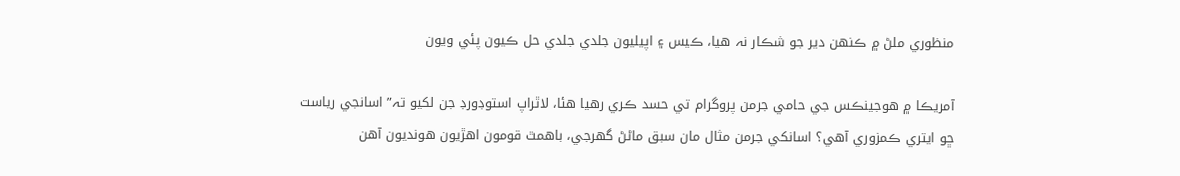منظوري ملڻ ۾ ڪنهن دير جو شڪار نہ هيا، ڪيس ۽ اپيليون جلدي جلدي حل ڪيون پئي ويون

آمريڪا ۾ هوجينڪس جي حامي جرمن پروگرام تي حسد ڪري رهيا هئا، لاٿراپ استوڊورڊ جن لکيو تہ” اسانجي رياست ڇو ايتري ڪمزوري آهي؟ اسانکي جرمن مثال مان سبق ماڻڻ گهرجي، باهمٿ قومون اهڙيون هونديون آهن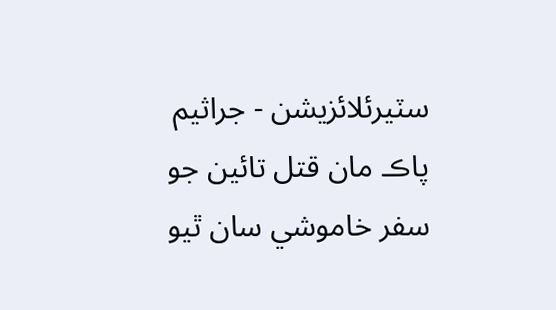سٽيرئلائزيشن - جراثيم پاڪ مان قتل تائين جو سفر خاموشي سان ٿيو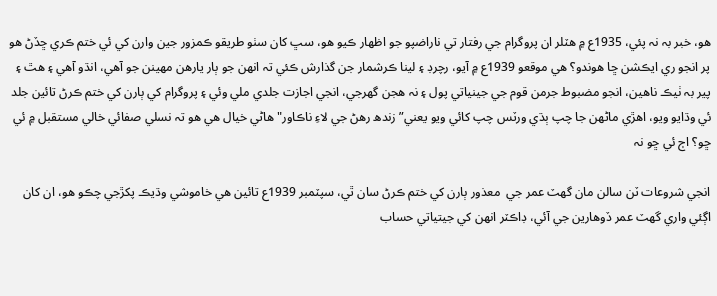هو، خبر بہ نہ پئي، 1935ع ۾ هٽلر ان پروگرام جي رفتار تي ناراضپو جو اظهار ڪيو هو، سڀ کان سٺو طريقو ڪمزور جين وارن کي ئي ختم ڪري ڇڏڻ هو پر انجو ري ايڪشن ڇا هوندو؟ هي موقعو 1939ع ۾ آيو، رچرڊ ۽ لينا ڪرشمار جن گذارش ڪئي تہ انهن جو ٻار يارهن مهينن جو آهي، انڌو آهي ۽ هٿ ۽ پير بہ ٺيڪ ناهين، انجو مضبوط جرمن قوم جي جينياتي پول ۽ نہ هجن گهرجي، انجي اجازت جلدي ملي وئي ۽ پروگرام کي ٻارن کي ختم ڪرڻ تائين جلد ئي وڌايو ويو، اهڙي ماڻهن جا چپ ٻڌي ورٽس چپ کائي ويو يعني” زندھ رهڻ جي لاءِ ناڪاور" هاڻي خيال هي هو تہ نسلي صفائي خالي مستقبل ۾ ئي ڇو؟ اڄ ئي ڇو نہ

انجي شروعات ٽن سالن مان گهٽ عمر جي  معذور ٻارن کي ختم ڪرڻ سان ٿي، سپٽمبر 1939ع تائين هي خاموشي وڌيڪ پکڙجي چڪو هو، ان کان اڳئي واري گهٽ عمر ڏوهارين جي آئي، ڊاڪٽر انهن کي جيتياتي حساب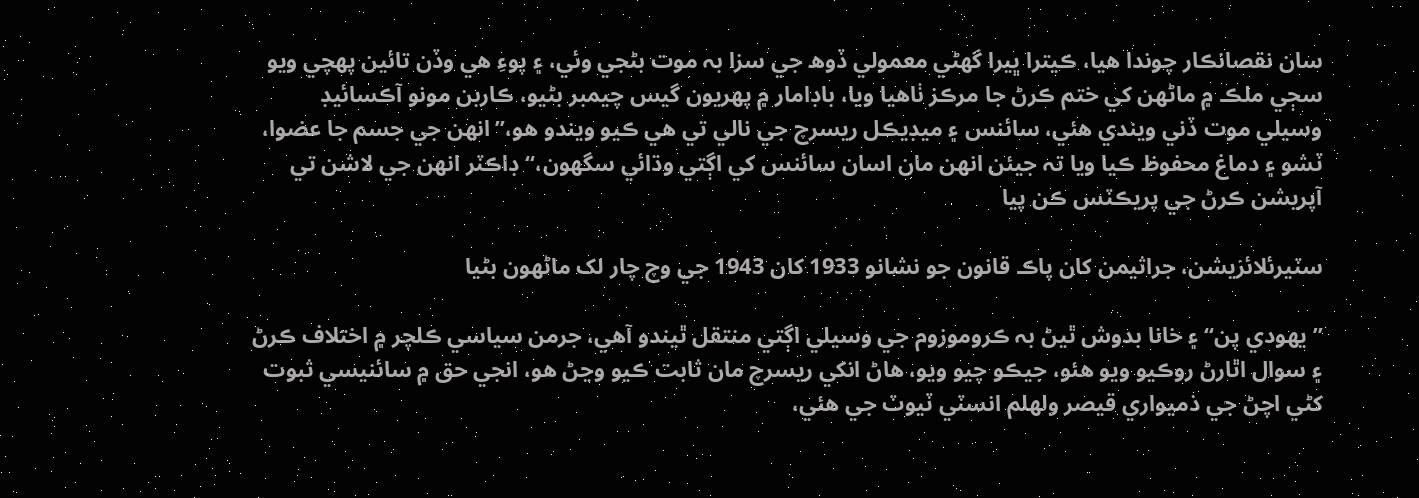سان نقصانڪار چوندا هيا، ڪيترا ڀيرا گهڻي معمولي ڏوھ جي سزا بہ موت بڻجي وئي، ۽ پوءِ هي وڏن تائين پهچي ويو
سڄي ملڪ ۾ ماڻهن کي ختم ڪرڻ جا مرڪز ٺاهيا ويا، باڊامار ۾ پهريون گيس چيمبر بڻيو، ڪاربن مونو آڪسائيڊ وسيلي موت ڏني ويندي هئي، سائنس ۽ ميڊيڪل ريسرچ جي نالي تي هي ڪيو ويندو هو،”انهن جي جسم جا عضوا، ٽشو ۽ دماغ محفوظ ڪيا ويا تہ جيئن انهن مان اسان سائنس کي اڳتي وڌائي سگهون،“ ڊاڪٽر انهن جي لاشن تي آپريشن ڪرڻ جي پريڪٽس ڪن پيا

سٽيرئلائزيشن، جراثيمن کان پاڪ قانون جو نشانو 1933 کان 1943 جي وچ چار لک ماڻهون بڻيا

”يهودي پن“ ۽ خانا بدوش ٿيڻ بہ ڪروموزوم جي وسيلي اڳتي منتقل ٿيندو آهي، جرمن سياسي ڪلچر ۾ اختلاف ڪرڻ ۽ سوال اٿارڻ روڪيو ويو هئو، جيڪو چيو ويو، هاڻ انکي ريسرچ مان ثابت ڪيو وڃڻ هو، انجي حق ۾ سائنيسي ثبوت کڻي اچڻ جي ذميواري قيصر ولهلم انسٽي ٽيوٽ جي هئي،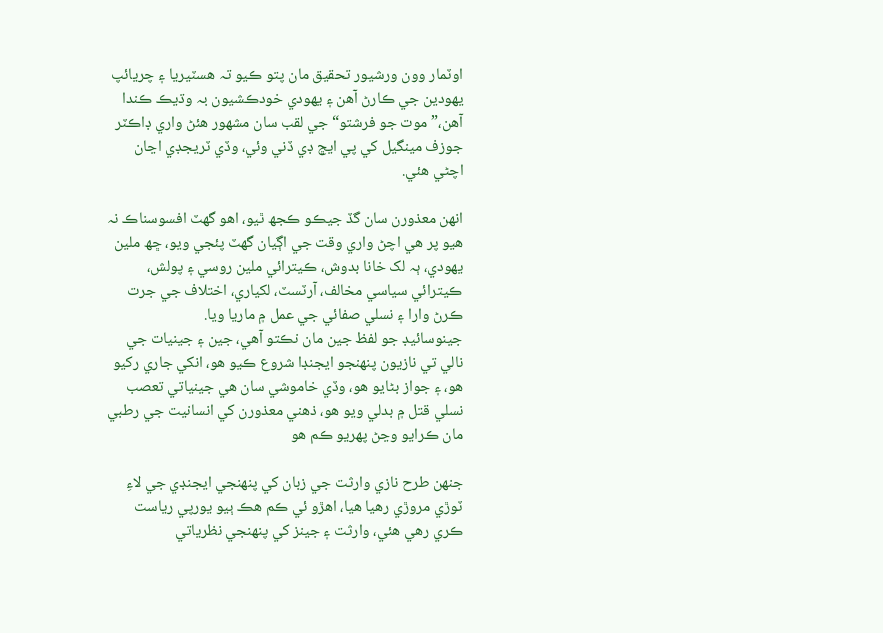اوٽمار وون ورشيور تحقيق مان پتو ڪيو تہ هسٽيريا ۽ چريائپ يهودين جي ڪارڻ آهن ۽ يهودي خودڪشيون بہ وڌيڪ ڪندا آهن،”موت جو فرشتو“ جي لقب سان مشهور هئڻ واري ڊاڪٽر جوزف مينگيل کي پي ايڇ ڊي ڏني وئي، وڏي ٽريجڊي اڃان اچڻي هئي.

انهن معذورن سان گڏ جيڪو ڪجھ ٿيو، اهو گهٽ افسوسناڪ نہ هيو پر هي اچڻ واري وقت جي اڳيان گهٽ پئجي ويو، ڇھ ملين يهودي، ٻہ لک خانا بدوش، ڪيترائي ملين روسي ۽ پولش، ڪيترائي سياسي مخالف، آرٽسٽ، لکياري، اختلاف جي جرت ڪرڻ وارا ۽ نسلي صفائي جي عمل ۾ ماريا ويا.
جينوسائيڊ جو لفظ جين مان نڪتو آهي، جين ۽ جينيات جي نالي تي نازيون پنهنجو ايجنڊا شروع ڪيو هو، انکي جاري رکيو هو، ۽ جواز بڻايو هو، وڏي خاموشي سان هي جينياتي تعصب نسلي قتل ۾ بدلي ويو هو، ذهني معذورن کي انسانيت جي رطبي مان ڪرايو وڃڻ پهريو ڪم هو

جنهن طرح نازي وارثت جي زبان کي پنهنجي ايجنڊي جي لاءِ ٽوڙي مروڙي رهيا هيا، اھڙو ئي ڪم هڪ ٻيو يورپي رياست ڪري رهي هئي، وارثت ۽ جينز کي پنهنجي نظرياتي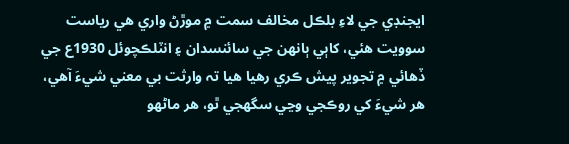ايجنڊي جي لاءِ بلڪل مخالف سمت ۾ موڙڻ واري هي رياست سوويت هئي، کاٻي ٻانهن جي سائنسدان ۽ انٽلڪچوئل 1930ع جي ڏهائي ۾ تجوير پيش ڪري رهيا هيا تہ وارثت بي معني شيءَ آهي، هر شيءَ کي روڪجي وڃي سگهجي ٿو، هر ماڻهو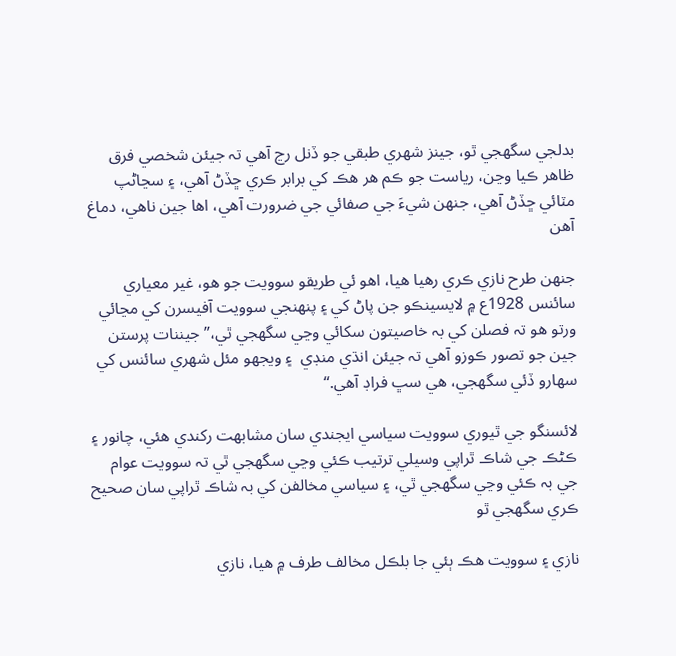بدلجي سگهجي ٿو، جينز شهري طبقي جو ڏنل رڃ آهي تہ جيئن شخصي فرق ظاهر ڪيا وڃن، رياست جو ڪم هر هڪ کي برابر ڪري ڇڏڻ آهي، ۽ سڃاڻپ مٽائي ڇڏڻ آهي، جنھن شيءَ جي صفائي جي ضرورت آهي، اها جين ناهي، دماغ آهن

جنهن طرح نازي ڪري رهيا هيا، اهو ئي طريقو سوويت جو هو، غير معياري سائنس 1928ع ۾ لايسينڪو جن پاڻ کي ۽ پنهنجي سوويت آفيسرن کي مڃائي ورتو هو تہ فصلن کي بہ خاصيتون سکائي وڃي سگهجي ٿي،”جيننات پرستن جين جو تصور ڪوزو آهي تہ جيئن انڌي منڊي  ۽ ويجهو مئل شهري سائنس کي سهارو ڏئي سگهجي، هي سڀ فراڊ آهي.“

لائسنگو جي ٿيوري سوويت سياسي ايجندي سان مشابهت رکندي هئي، چانور ۽ ڪڻڪ جي شاڪ ٿراپي وسيلي ترتيب ڪئي وڃي سگهجي ٿي تہ سوويت عوام جي بہ ڪئي وڃي سگهجي ٿي، ۽ سياسي مخالفن کي بہ شاڪ ٿراپي سان صحيح ڪري سگهجي ٿو

نازي ۽ سوويت هڪ ٻئي جا بلڪل مخالف طرف ۾ هيا، نازي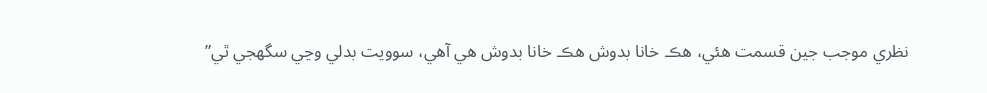نظري موجب جين قسمت هئي، هڪ خانا بدوش هڪ خانا بدوش هي آهي، سوويت بدلي وڃي سگهجي ٿي”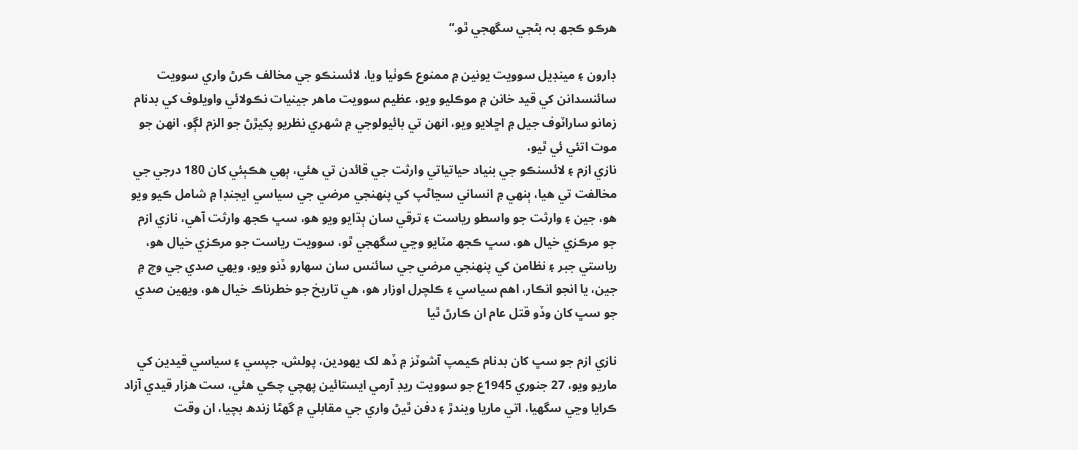هرڪو ڪجھ بہ بڻجي سگهجي ٿو.“

ڊارون ۽ مينڊيل سوويت يونين ۾ ممنوع ڪوٺيا ويا، لائسنڪو جي مخالف ڪرڻ واري سوويت سائنسدانن کي قيد خانن ۾ موڪليو ويو، عظيم سوويت ماهر جينيات نڪولائي واويلوف کي بدنام زمانو ساراٽوف جيل ۾ اڇلايو ويو، انهن تي بائيولوجي ۾ شهري نظريو پکيڙڻ جو الزم لڳو، انھن جو موت اتئي ئي ٿيو،
نازي ازم ۽ لائسنڪو جي بنياد حياتياتي وارثت جي قائدن تي هئي، ٻھي هڪٻئي کان 180 درجي جي مخالفت تي هيا، ٻنهي ۾ انساني سڃاڻپ کي پنهنجي مرضي جي سياسي ايجنڊا ۾ شامل ڪيو ويو هو، جين ۽ وارثت جو واسطو رياست ۽ ترقي سان ٻڌايو ويو هو، سڀ ڪجھ وارثت آهي، نازي ازم جو مرڪزي خيال هو، سڀ ڪجھ مٽايو وڃي سگهجي ٿو، سوويت رياست جو مرڪزي خيال هو، رياستي جبر ۽ نظامن کي پنھنجي مرضي جي سائنس سان سهارو ڏنو ويو، ويهي صدي جي وچ ۾ جين، يا انجو انڪار، اهم سياسي ۽ ڪلچرل اوزار هو، هي تاريخ جو خطرناڪ خيال هو، ويهين صدي جو سڀ کان وڏو قتل عام ان ڪارڻ ٿيا

نازي ازم جو سڀ کان بدنام ڪيمپ آشوٽز ۾ ڏھ لک يهودين، پولش، جپسي ۽ سياسي قيدين کي ماريو ويو، 27 جنوري 1945ع جو سوويت ريڊ آرمي ايستائين پهچي چڪي هئي، ست هزار قيدي آزاد ڪرايا وڃي سگهيا، اتي ماريا ويندڙ ۽ دفن ٿيڻ واري جي مقابلي ۾ گھڻا زندھ بچيا، ان وقت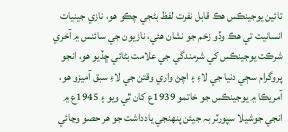تائين يوجينڪس هڪ قابل نفرت لفظ بڻجي چڪو هو، نازي جينيات انسانيت تي هڪ وڏو زخم جو نشان هئي، نازيون جي سائنس ۾ آخري شرڪت يوجينڪس کي شرمندگي جي علامت بڻائي ڇڏيو هو، انجو پروگرام سڄي دنيا جي لاءِ ۽ اچڻ واري وقتن جي لاءِ سبق آميزو هو، آمريڪا ۾ يوجينڪس جو خاتمو 1939ع کان ٿي ويو ۽ 1945ع ۾ انجي جوشيلا سپورٽر بہ جيئن پنهنجي يادداشت جو هر حصو وڃائي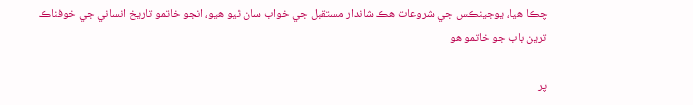چڪا هيا، يوجينڪس جي شروعات هڪ شاندار مستقبل جي خواب سان ٿيو هيو، انجو خاتمو تاريخ انساني جي خوفناڪ ترين باب جو خاتمو هو

پر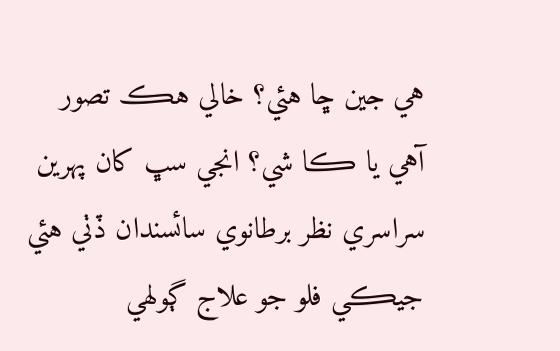هي جين ڇا هئي؟ خالي هڪ تصور آهي يا ڪا شي؟ انجي سڀ کان پهرين سراسري نظر برطانوي سائسندان ڏٺي هئي جيڪي فلو جو علاج ڳولهي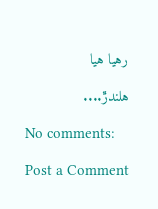رهيا هيا

هلندڙ....

No comments:

Post a Comment